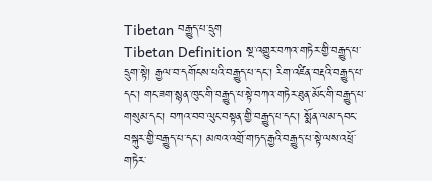Tibetan བརྒྱུད་པ་དྲུག
Tibetan Definition སྔ་འགྱུར་བཀའ་གཏེར་གྱི་བརྒྱུད་པ་དྲུག་སྟེ། རྒྱལ་བ་དགོངས་པའི་བརྒྱུད་པ་དང་། རིག་འཛིན་བརྡའི་བརྒྱུད་པ་དང་། གང་ཟག་སྙན་ཁུང་གི་བརྒྱུད་པ་སྟེ་བཀའ་གཏེར་ཐུན་མོང་གི་བརྒྱུད་པ་གསུམ་དང་། བཀའ་བབ་ལུང་བསྟན་གྱི་བརྒྱུད་པ་དང་། སྨོན་ལམ་དབང་བསྐུར་གྱི་བརྒྱུད་པ་དང་། མཁའ་འགྲོ་གཏད་རྒྱའི་བརྒྱུད་པ་སྟེ་ལས་འཕྲོ་གཏེར་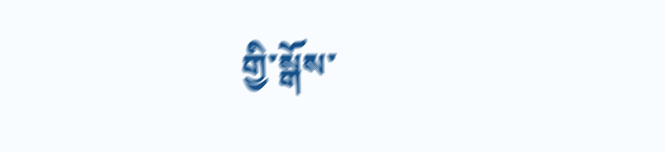གྱི་སྒོས་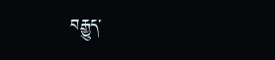བརྒྱུད་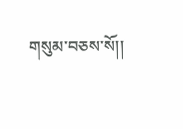གསུམ་བཅས་སོ།།